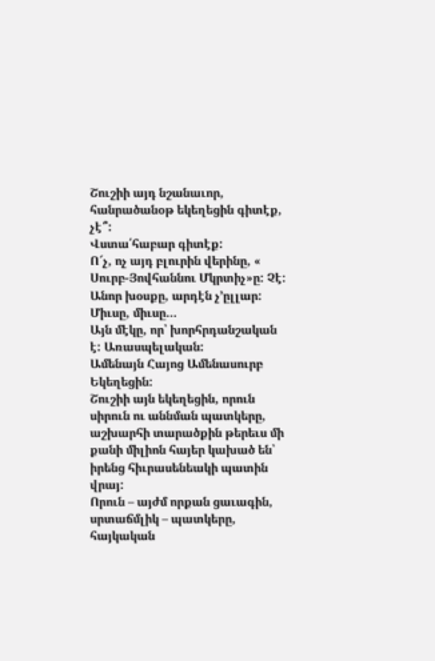Շուշիի այդ նշանաւոր, հանրածանօթ եկեղեցին գիտէք, չէ՞:
Վստա՛հաբար գիտէք:
Ո՜չ, ոչ այդ բլուրին վերինը, « Սուրբ-Յովհաննու Մկրտիչ»ը: Չէ: Անոր խօսքը, արդէն չ’ըլլար:
Միւսը, միւսը…
Այն մէկը, որ՝ խորհրդանշական է: Առասպելական:
Ամենայն Հայոց Ամենասուրբ Եկեղեցին:
Շուշիի այն եկեղեցին, որուն սիրուն ու աննման պատկերը, աշխարհի տարածքին թերեւս մի քանի միլիոն հայեր կախած են՝ իրենց հիւրասենեակի պատին վրայ:
Որուն – այժմ որքան ցաւագին, սրտաճմլիկ – պատկերը, հայկական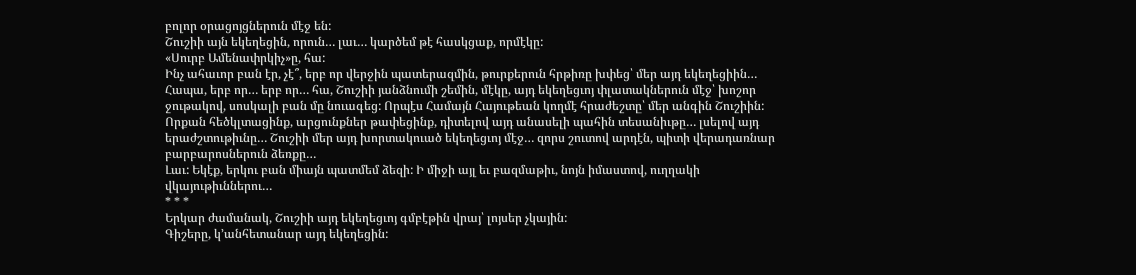բոլոր օրացոյցներուն մէջ են:
Շուշիի այն եկեղեցին, որուն… լաւ… կարծեմ թէ հասկցաք, որմէկը:
«Սուրբ Ամենափրկիչ»ը, հա:
Ինչ ահաւոր բան էր, չէ՞, երբ որ վերջին պատերազմին, թուրքերուն հրթիռը խփեց՝ մեր այդ եկեղեցիին…
Հապա, երբ որ… երբ որ… հա, Շուշիի յանձնումի շեմին, մէկը, այդ եկեղեցւոյ փլատակներուն մէջ՝ խոշոր ջութակով, սոսկալի բան մը նուագեց: Որպէս Համայն Հայութեան կողմէ հրաժեշտը՝ մեր անգին Շուշիին:
Որքան հեծկլտացինք, արցունքներ թափեցինք, դիտելով այդ անասելի պահին տեսանիւթը… լսելով այդ երաժշտութիւնը… Շուշիի մեր այդ խորտակուած եկեղեցւոյ մէջ… զորս շուտով արդէն, պիտի վերադառնար բարբարոսներուն ձեռքը…
Լաւ: Եկէք, երկու բան միայն պատմեմ ձեզի: Ի միջի այլ եւ բազմաթիւ, նոյն իմաստով, ուղղակի վկայութիւններու…
* * *
Երկար ժամանակ, Շուշիի այդ եկեղեցւոյ գմբէթին վրայ՝ լոյսեր չկային:
Գիշերը, կ’անհետանար այդ եկեղեցին: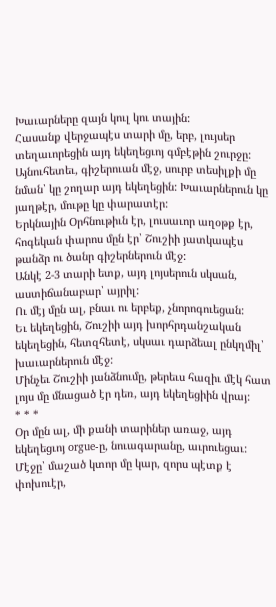Խաւարները զայն կուլ կու տային:
Հասանք վերջապէս տարի մը, երբ, լույսեր տեղաւորեցին այդ եկեղեցւոյ գմբէթին շուրջը:
Այնուհետեւ, գիշերուան մէջ, սուրբ տեսիլքի մը նման՝ կը շողար այդ եկեղեցին: Խաւարներուն կը յաղթէր, մութը կը փարատէր:
Երկնային Օրհնութիւն էր, լուսաւոր աղօթք էր, հոգեկան փարոս մըն էր՝ Շուշիի յատկապէս թանձր ու ծանր գիշերներուն մէջ:
Անկէ 2-3 տարի ետք, այդ լոյսերուն սկսան, աստիճանաբար՝ այրիլ:
Ու մէյ մըն ալ, բնաւ ու երբեք, չնորոգուեցան:
Եւ եկեղեցին, Շուշիի այդ խորհրդանշական եկեղեցին, հետզհետէ, սկսաւ դարձեալ ընկղմիլ՝ խաւարներուն մէջ:
Մինչեւ Շուշիի յանձնումը, թերեւս հազիւ մէկ հատ լոյս մը մնացած էր դեռ, այդ եկեղեցիին վրայ:
* * *
Օր մըն ալ, մի քանի տարիներ առաջ, այդ եկեղեցւոյ orgue-ը, նուագարանը, աւրուեցաւ:
Մէջը՝ մաշած կտոր մը կար, զորս պէտք է փոխուէր,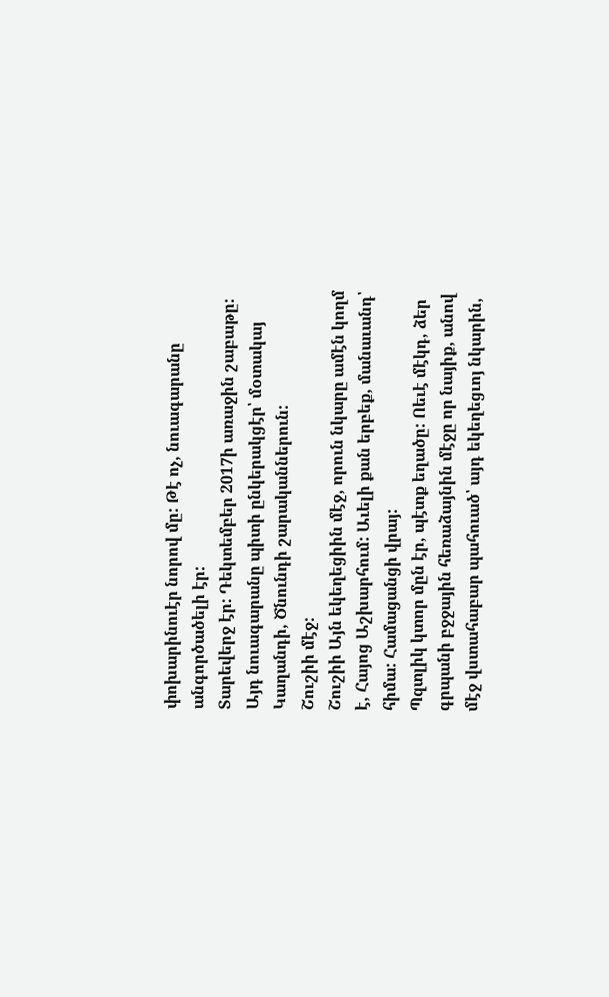փոխարինուէր նորով մը: Թէ ոչ, նուագարանը անգործածելի էր:
Տարեվերջ էր: Դեկտեմբեր 2017ի առաջին շաբաթը:
Այդ նուագարանը պիտի ընկերակցէր՝ մօտակայ Կաղանդի, Ծնունդի շարականներուն:
Շուշիի մէջ:
Շուշիի Այն եկեղեցիին մէջ, որուն նկարը ամէն կողմ է, Հայոց Աշխարհում: Աւելի քան երբեք, մանաւանդ՝ հիմա: Համացանցի վրայ:
Պզտլիկ կտոր մըն էր, պէտք եղածը: Ոեւէ մէկդ, ձեր գրպանի բջջային հեռաձայնին մէջը որ նայիք, անով մէջ վստահաբար պահուած՝ այդ եկեղեցւոյ նկարին,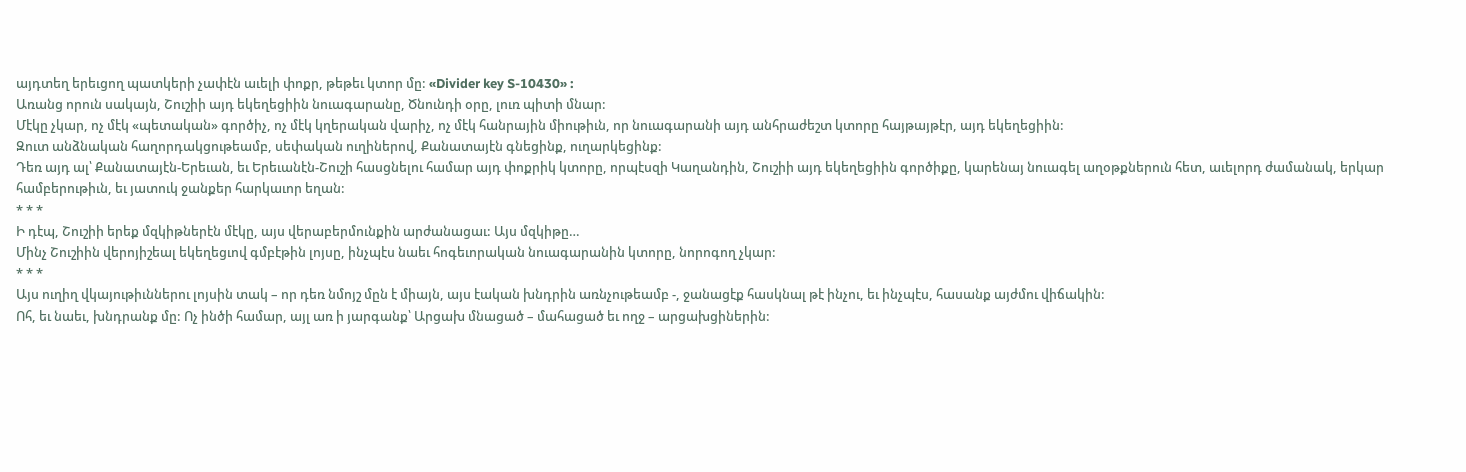այդտեղ երեւցող պատկերի չափէն աւելի փոքր, թեթեւ կտոր մը: «Divider key S-10430» :
Առանց որուն սակայն, Շուշիի այդ եկեղեցիին նուագարանը, Ծնունդի օրը, լուռ պիտի մնար:
Մէկը չկար, ոչ մէկ «պետական» գործիչ, ոչ մէկ կղերական վարիչ, ոչ մէկ հանրային միութիւն, որ նուագարանի այդ անհրաժեշտ կտորը հայթայթէր, այդ եկեղեցիին:
Զուտ անձնական հաղորդակցութեամբ, սեփական ուղիներով, Քանատայէն գնեցինք, ուղարկեցինք:
Դեռ այդ ալ՝ Քանատայէն-Երեւան, եւ Երեւանէն-Շուշի հասցնելու համար այդ փոքրիկ կտորը, որպէսզի Կաղանդին, Շուշիի այդ եկեղեցիին գործիքը, կարենայ նուագել աղօթքներուն հետ, աւելորդ ժամանակ, երկար համբերութիւն, եւ յատուկ ջանքեր հարկաւոր եղան:
* * *
Ի դէպ, Շուշիի երեք մզկիթներէն մէկը, այս վերաբերմունքին արժանացաւ: Այս մզկիթը…
Մինչ Շուշիին վերոյիշեալ եկեղեցւով գմբէթին լոյսը, ինչպէս նաեւ հոգեւորական նուագարանին կտորը, նորոգող չկար:
* * *
Այս ուղիղ վկայութիւններու լոյսին տակ – որ դեռ նմոյշ մըն է միայն, այս էական խնդրին առնչութեամբ -, ջանացէք հասկնալ թէ ինչու, եւ ինչպէս, հասանք այժմու վիճակին:
Ոհ, եւ նաեւ, խնդրանք մը: Ոչ ինծի համար, այլ առ ի յարգանք՝ Արցախ մնացած – մահացած եւ ողջ – արցախցիներին: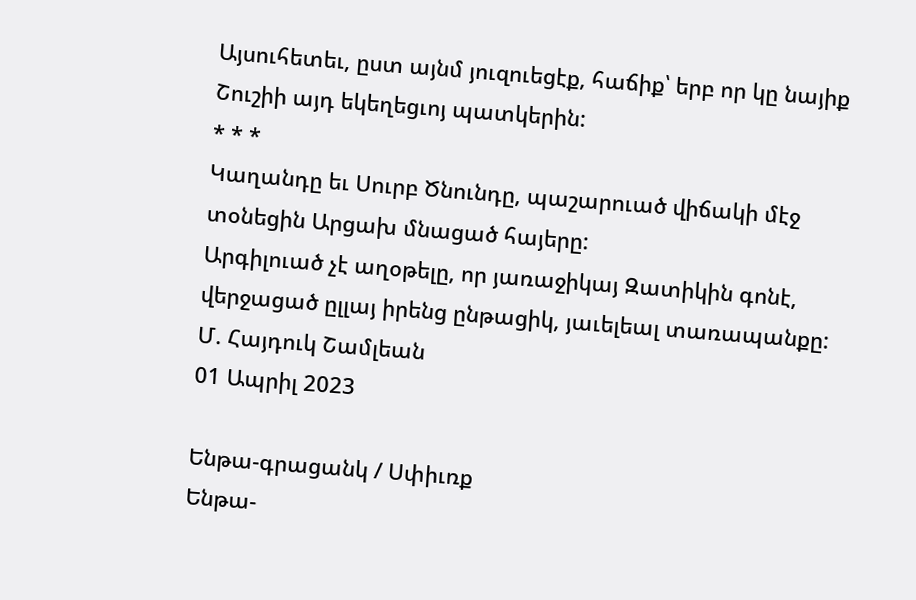Այսուհետեւ, ըստ այնմ յուզուեցէք, հաճիք՝ երբ որ կը նայիք Շուշիի այդ եկեղեցւոյ պատկերին:
* * *
Կաղանդը եւ Սուրբ Ծնունդը, պաշարուած վիճակի մէջ տօնեցին Արցախ մնացած հայերը:
Արգիլուած չէ աղօթելը, որ յառաջիկայ Զատիկին գոնէ, վերջացած ըլլայ իրենց ընթացիկ, յաւելեալ տառապանքը:
Մ. Հայդուկ Շամլեան
01 Ապրիլ 2023

Ենթա-գրացանկ / Սփիւռք
Ենթա-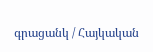գրացանկ / Հայկական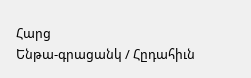Հարց
Ենթա-գրացանկ / Հըդահիւն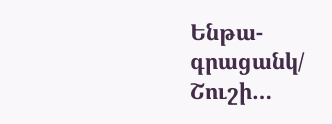Ենթա-գրացանկ/ Շուշի…